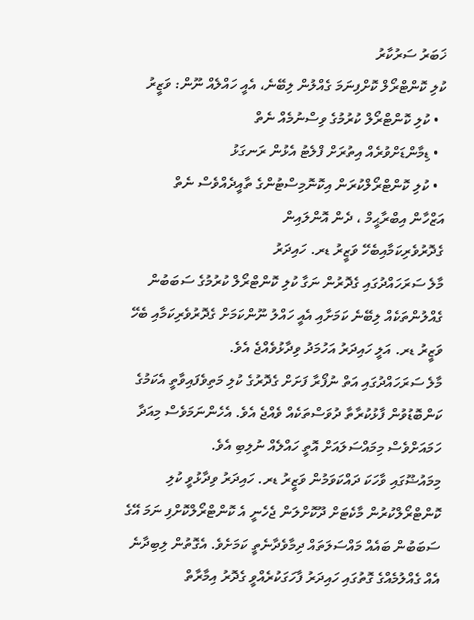ޚަބަރު ސަރުކާރު
ކުލި ކޮންޓްރޯލް ކޮށްފިނަމަ ގެއްލުން ލިބޭނެ، އެއީ ހައްލެއް ނޫން: ވަޒީރު
  • ކުލި ކޮންޓްރޯލް ކުރުމުގެ ވިސްނުމެއް ނެތް
  • ޑިމާންޑަށްވުރެއް އިތުރަށް ފްލެޓު އެޅުން ރަނގަޅު
  • ކުލި ކޮންޓްރޯލްކުރަން އިކޮނޮމިސްޓުންގެ ތާއީދެއްވެސް ނެތް
އަޒްހާން އިބްރާޙީމް ، ދެން އޮންލައިން
ގެދޮރުވެރިކަމާއިބެހޭ ވަޒީރު ޑރ. ހައިދަރު
މާލެ ސަރަހައްދުގައި ގެދޮރުން ނަގާ ކުލި ކޮންޓްރޯލް ކުރުމުގެ ސަބަބުން ގެއްލުންތަކެއް ލިބޭނެ ކަމަށާއި އެއީ ހައްލު ނޫންކަމަށް ގެދޮރުވެރިކަމާއި ބެހޭ ވަޒީރު ޑރ. އަލީ ހައިދަރު އަހުމަދު ވިދާޅުވެއްޖެ އެވެ.
މާލެ ސަރަހައްދުގައި އަތް ނުފޯރާ ފަށަށް ގެދޮރުގެ ކުލި މަތިވެފައިވާތީ އެކަމުގެ ކަންބޮޑުވުން ފާޅުކުރާތާ ދުވަސްތަކެއް ވެއްޖެ އެވެ. އެހެންނަމަވެސް މިއަދާ ހަމައަށްވެސް މިމައްސަލައަށް އޮތީ ހައްލެއް ނުލިބި އެވެ.
މިމައުޟޫގައި ވާހަކަ ދައްކަވަމުން ވަޒީރު ޑރ. ހައިދަރު ވިދާޅުވީ ކުލި ކޮންޓްރޯލްކުރުން މާކެޓަށް ދޫކޮށްލަން ޖެހެނީ އެ ކޮންޓްރޯލްކޮށްފި ނަމަ އޭގެ ސަބަބުން ބައެއް މައްސަލަތައް ދިމާވެދާނެތީ ކަމަށެވެ. އެގޮތުން ލިބިދާނެ އެއް ގެއްލުމެއްގެ ގޮތުގައި ހައިދަރު ފާހަގަކުރެއްވީ ގެދޮރު އިމާރާތް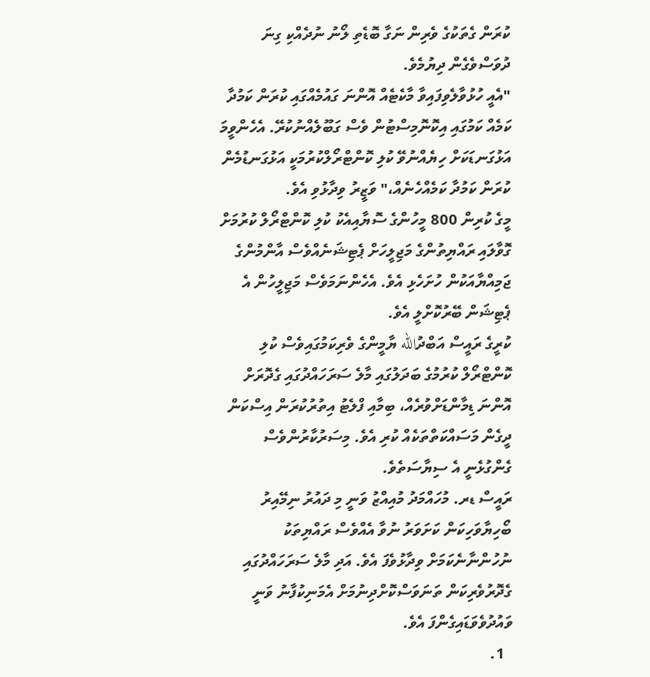ކުރަން ގެތަކުގެ ވެރިން ނަގާ ބޮޑެތި ލޯނު ނުދެއްކި ގިނަ ދުވަސްވެގެން ދިޔުމެވެ.
"އެއީ ހުޅުވާލެވިފައިވާ މާކެޓެއް އޮންނަ ގައުމެއްގައި ކުރަން ކަމުދާ ކަމެއް ކަމުގައި އިކޮނޮމިސްޓުން ވެސް ގަބޫލެއްނުކުރޭ. އެހެންވީމަ އަޅުގަނޑަކަށް ހިޔެއްނުވޭ ކުލި ކޮންޓްރޯލްކުރުމަކީ އަޅުގަނޑުމެން ކުރަން ކަމުދާ ކަމެއްހެނެއް،" ވަޒީރު ވިދާޅުވި އެވެ.
މީގެ ކުރިން 800 މީހުންގެ ސޮޔާއިއެކު ކުލި ކޮންޓްރޯލް ކުރުމަށް ގޮވާލައި ރައްޔިތުންގެ މަޖިލީހަށް ޕެޓިޝަނެއްވެސް އާންމުންގެ ޖަމިއްޔާއަކުން ހުށަހެޅި އެވެ. އެހެންނަމަވެސް މަޖިލީހުން އެ ޕެޓިޝަން ބޭރުކޮށްލީ އެވެ.
ކުރީގެ ރައީސް އަބްދުالله ޔާމީންގެ ވެރިކަމުގައިވެސް ކުލި ކޮންޓްރޯލް ކުރުމުގެ ބަދަލުގައި މާލެ ސަރަހައްދުގައި ގެދޮރަށް އޮންނަ ޑިމާންޑަށްވުރެއް، ބިމާއި ފްލެޓު އިތުރުކުރަން އިސްކަން ދީގެން މަސައްކަތްތަކެއް ކުރި އެވެ. މިސަރުކާރުންވެސް ގެންގުޅެނީ އެ ސިޔާސަތެވެ.
ރައީސް ޑރ. މުހައްމަދު މުއިއްޒު ވަނީ މި ދައުރު ނިމޭއިރު ބޯހިޔާވަހިކަން ކަށަވަރު ނުވާ އެއްވެސް ރައްޔިތަކު ނުހުންނާނެކަމަށް ވިދާޅުވެފަ އެވެ. އަދި މާލެ ސަރަހައްދުގައި ގެދޮރުވެރިކަން ތަނަވަސްކޮށްދިނުމަށް އެމަނިކުފާނު ވަނީ ވައުދުވެވަޑައިގެންފަ އެވެ.
  1.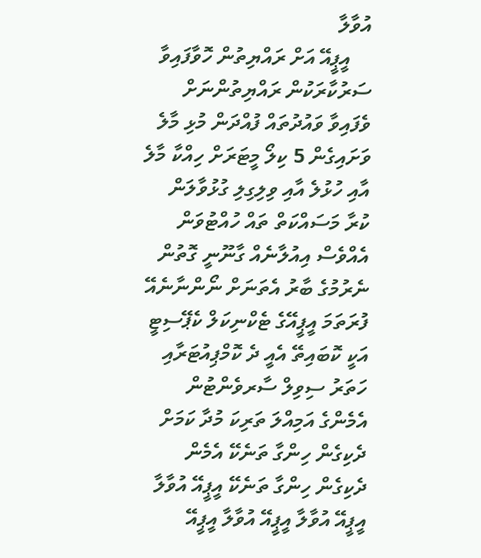އުވާލާ
    އީޕީއޭ އަށް ރައްޔިތުން ހޮވާފައިވާ ސަރުކާރަކުން ރައްޔިތުންނަށް ވެފައިވާ ވައުދުތައް ފުއްދަން މުޅި މާލެ ވަށައިގެން 5 ކިލޯ މީޓަރަށް ހިއްކާ މާލެ އާއި ހުޅުލެ އާއި ވިލިގިލި ގުޅުވާލަން ކުރާ މަސައްކަތް ތައް ހުއްޓުވަން އެއްވެސް އިއުލާނެއް ގާނޫނީ ގޮތުން ނެރުމުގެ ބާރު އެތަނަށް ނޯންނާނެއޭ ފުރަތަމަ އީޕީއޭގެ ޓެކްނިކަލް ކެޕޭސިޓީ އަކީ ކޮބައިތޭ އެއީ ދެ ކޮމްޕިއުޓަރާއި ހަތަރު ސިވިލް ސާރވެންޓުން އެމެންގެ އަމިއްލަ ތަރިކަ މުދާ ކަމަށް ދެކިގެން ހިންގާ ތަނެކޭ އެމެން ދެކިގެން ހިންގާ ތަނެކޭ އީޕީއޭ އުވާލާ އީޕީއޭ އުވާލާ އީޕީއޭ އުވާލާ އީޕީއޭ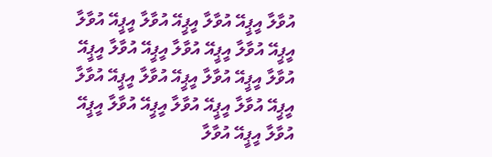އުވާލާ އީޕީއޭ އުވާލާ އީޕީއޭ އުވާލާ އީޕީއޭ އުވާލާ އީޕީއޭ އުވާލާ އީޕީއޭ އުވާލާ އީޕީއޭ އުވާލާ އީޕީއޭ އުވާލާ އީޕީއޭ އުވާލާ އީޕީއޭ އުވާލާ އީޕީއޭ އުވާލާ އީޕީއޭ އުވާލާ އީޕީއޭ އުވާލާ އީޕީއޭ އުވާލާ އީޕީއޭ އުވާލާ އީޕީއޭ އުވާލާ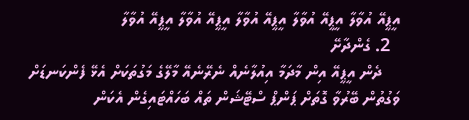އީޕީއޭ އުވާލާ އީޕީއޭ އުވާލާ އީޕީއޭ އުވާލާ އީޕީއޭ އުވާލާ އީޕީއޭ އުވާލާ
  2. ގެންދާށޭ
    ދެން އީޕީއޭ އިން މާދަމާ އިއުލާނެއް ނެރޭނެއޭ މާލޭގެ މަގުތަކަށް އެޅޭ ފެންކަނޑަށް ވަގުތުން ބޭރުވާ ގޮތަށް ޕަންޕް ސްޓޭޝަން ތައް ބަހައްޓައިގެން އެކަން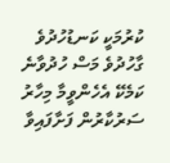ކުރުމަކީ ކަނޑުހުދުވެ ގާހުދުވެ މަސް ހުދުވާނެ ކަމެކޭ އެހެންވީމާ މިހާރު ސަރުކާރުން ފަށާފައިވާ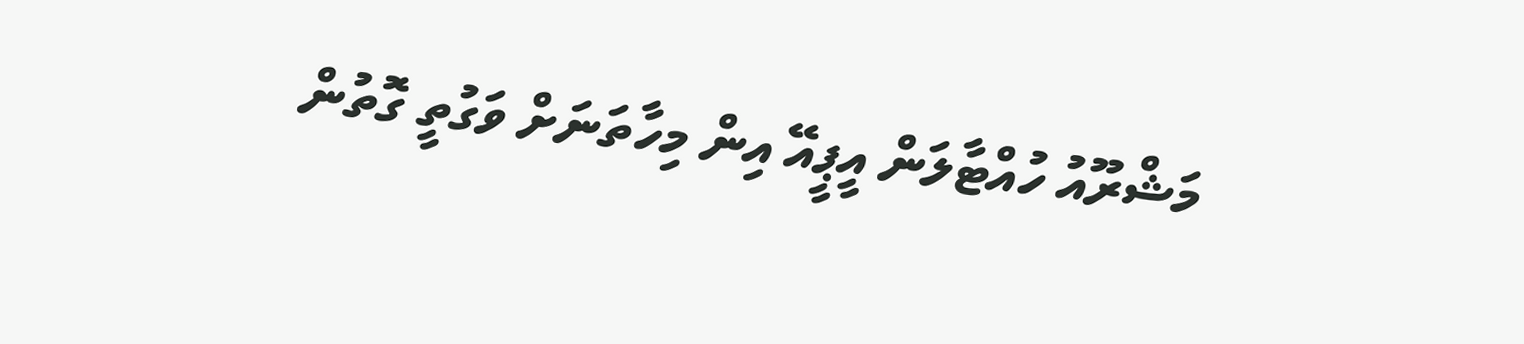މަޝްރޫއު ހުއްޓާލަން އީޕީއޭ އިން މިހާތަނަށް ވަގުތީ ގޮތުން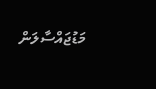މަޑުޖައްސާލަން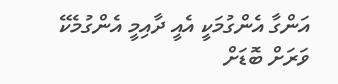އަންގާ އެންގުމަކީ އެއީ ދާއިމީ އެންގުމެކޭ ވަރަށް ބޮޑަށް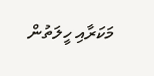މަކަރާއި ހީލަތުން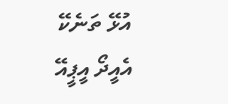އުޅޭ ތަނެކޭ އެއީދޯ އީޕީއޭ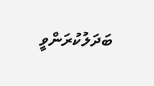ބަދަލުކުރަންވީ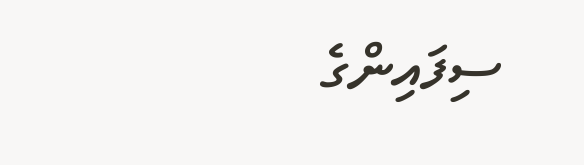ސިފައިންގެ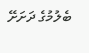ބެލުމުގެ ދަށަށޭ